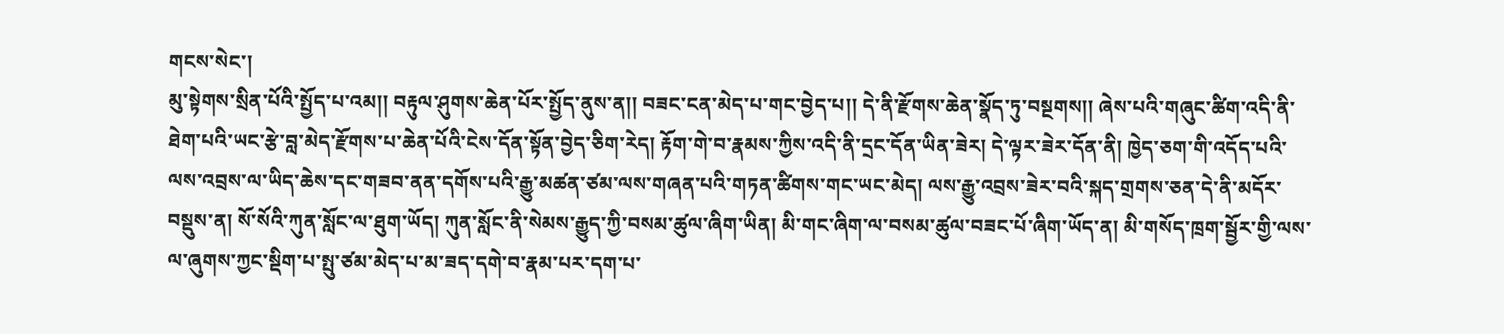གངས་སེང་།
མུ་སྟེགས་སྲིན་པོའི་སྤྱོད་པ་འམ།། བརྟུལ་ཤུགས་ཆེན་པོར་སྤྱོད་ནུས་ན།། བཟང་ངན་མེད་པ་གང་བྱེད་པ།། དེ་ནི་རྫོགས་ཆེན་སྣོད་ཏུ་བསྔགས།། ཞེས་པའི་གཞུང་ཚིག་འདི་ནི་ཐེག་པའི་ཡང་རྩེ་བླ་མེད་རྫོགས་པ་ཆེན་པོའི་ངེས་དོན་སྟོན་བྱེད་ཅིག་རེད། རྟོག་གེ་བ་རྣམས་ཀྱིས་འདི་ནི་དྲང་དོན་ཡིན་ཟེར། དེ་ལྟར་ཟེར་དོན་ནི། ཁྱེད་ཅག་གི་འདོད་པའི་ལས་འབྲས་ལ་ཡིད་ཆེས་དང་གཟབ་ནན་དགོས་པའི་རྒྱུ་མཚན་ཙམ་ལས་གཞན་པའི་གཏན་ཚིགས་གང་ཡང་མེད། ལས་རྒྱུ་འབྲས་ཟེར་བའི་སྐད་གྲགས་ཅན་དེ་ནི་མདོར་བསྡུས་ན། སོ་སོའི་ཀུན་སློང་ལ་ཐུག་ཡོད། ཀུན་སློང་ནི་སེམས་རྒྱུད་ཀྱི་བསམ་ཚུལ་ཞིག་ཡིན། མི་གང་ཞིག་ལ་བསམ་ཚུལ་བཟང་པོ་ཞིག་ཡོད་ན། མི་གསོད་ཁྲག་སྦྱོར་གྱི་ལས་ལ་ཞུགས་ཀྱང་སྡིག་པ་སྤུ་ཙམ་མེད་པ་མ་ཟད་དགེ་བ་རྣམ་པར་དག་པ་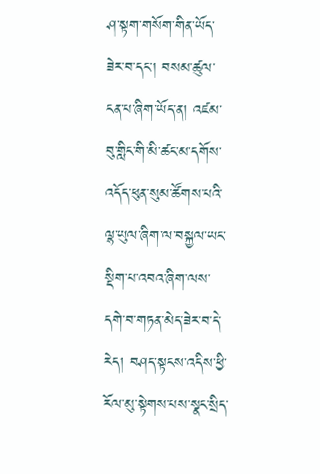ཤ་སྟག་གསོག་གིན་ཡོད་ཟེར་བ་དང་། བསམ་ཚུལ་ངན་པ་ཞིག་ཡོད་ན། འཛམ་བུ་གླིང་གི་མི་ཚང་མ་དགོས་འདོད་ཕུན་སུམ་ཚོགས་པའི་ལྷ་ཡུལ་ཞིག་ལ་བསྐྱལ་ཡང་སྡིག་པ་འབའ་ཞིག་ལས་དགེ་བ་གཏན་མེད་ཟེར་བ་དེ་རེད། བཤད་སྟངས་འདིས་ཕྱི་རོལ་མུ་སྟེགས་པས་སྣང་སྲིད་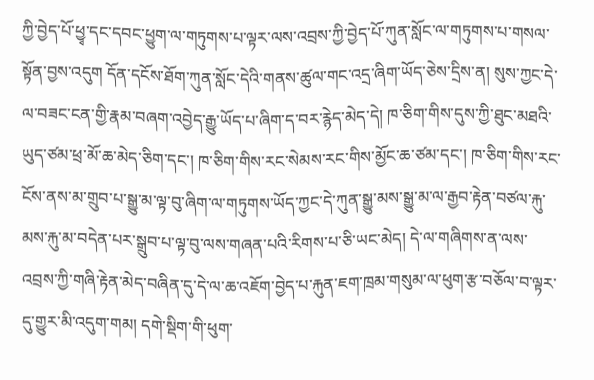ཀྱི་བྱེད་པོ་ཕྱྭ་དང་དབང་ཕྱུག་ལ་གཏུགས་པ་ལྟར་ལས་འབྲས་ཀྱི་བྱེད་པོ་ཀུན་སློང་ལ་གཏུགས་པ་གསལ་སྟོན་བྱས་འདུག དོན་དངོས་ཐོག་ཀུན་སློང་དེའི་གནས་ཚུལ་གང་འདྲ་ཞིག་ཡོད་ཅེས་དྲིས་ན། སུས་ཀྱང་དེ་ལ་བཟང་ངན་གྱི་རྣམ་བཞག་འབྱེད་རྒྱུ་ཡོད་པ་ཞིག་ད་བར་རྙེད་མེད་དེ། ཁ་ཅིག་གིས་དུས་ཀྱི་ཐུང་མཐའི་ཡུད་ཙམ་ཕྲ་མོ་ཆ་མེད་ཅིག་དང་། ཁ་ཅིག་གིས་རང་སེམས་རང་གིས་མྱོང་ཆ་ཙམ་དང་། ཁ་ཅིག་གིས་རང་ངོས་ནས་མ་གྲུབ་པ་སྒྱུ་མ་ལྟ་བུ་ཞིག་ལ་གཏུགས་ཡོད་ཀྱང་དེ་ཀུན་སྒྱུ་མས་སྒྱུ་མ་ལ་རྒྱབ་རྟེན་བཙལ་རྐུ་མས་རྐུ་མ་བདེན་པར་སྒྲུབ་པ་ལྟ་བུ་ལས་གཞན་པའི་རིགས་པ་ཅི་ཡང་མེད། དེ་ལ་གཞིགས་ན་ལས་འབྲས་ཀྱི་གཞི་རྟེན་མེད་བཞིན་དུ་དེ་ལ་ཆ་འཇོག་བྱེད་པ་རྐུན་ཇག་ཁྲམ་གསུམ་ལ་ཕུག་རྩ་བཅོལ་བ་ལྟར་དུ་གྱུར་མི་འདུག་གམ། དགེ་སྡིག་གི་ཕུག་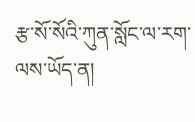རྩ་སོ་སོའི་ཀུན་སློང་ལ་རག་ལས་ཡོད་ན།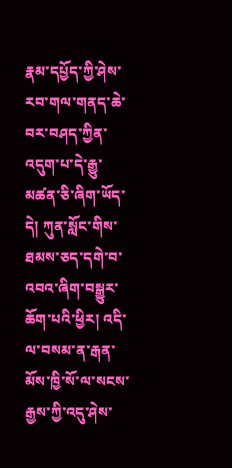རྣམ་དཔྱོད་ཀྱི་ཤེས་རབ་གལ་གནད་ཆེ་བར་བཤད་ཀྱིན་འདུག་པ་དེ་རྒྱུ་མཚན་ཅི་ཞིག་ཡོད་དེ། ཀུན་སློང་གིས་ཐམས་ཅད་དགེ་བ་འབའ་ཞིག་བསྒྱུར་ཆོག་པའི་ཕྱིར། འདི་ལ་བསམ་ན་རྒན་མོས་ཁྱི་སོ་ལ་སངས་རྒྱས་ཀྱི་འདུ་ཤེས་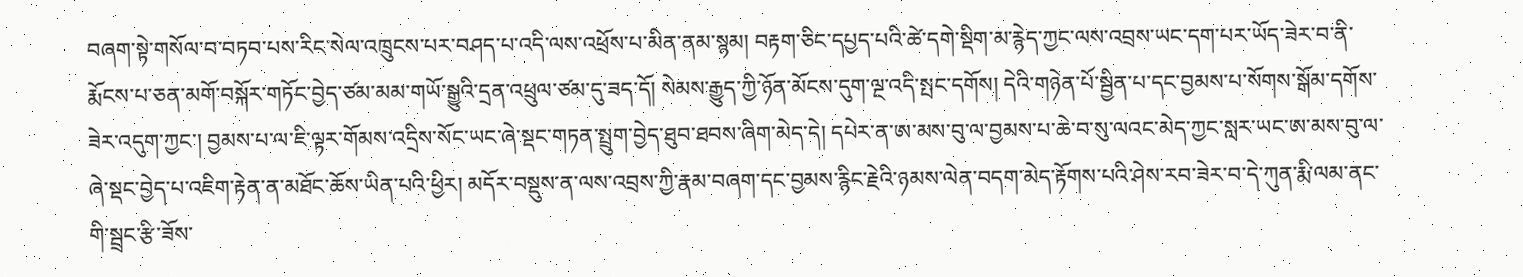བཞག་སྟེ་གསོལ་བ་བཏབ་པས་རིང་སེལ་འཁྲུངས་པར་བཤད་པ་འདི་ལས་འཕྲོས་པ་མིན་ནམ་སྙམ། བརྟག་ཅིང་དཔྱད་པའི་ཚེ་དགེ་སྡིག་མ་རྙེད་ཀྱང་ལས་འབྲས་ཡང་དག་པར་ཡོད་ཟེར་བ་ནི་རྨོངས་པ་ཅན་མགོ་བསྐོར་གཏོང་བྱེད་ཙམ་མམ་གཡོ་སྒྱུའི་དྲན་འཕྲུལ་ཙམ་དུ་ཟད་དོ། སེམས་རྒྱུད་ཀྱི་ཉོན་མོངས་དུག་ལྔ་འདི་སྤང་དགོས། དེའི་གཉེན་པོ་སྦྱིན་པ་དང་བྱམས་པ་སོགས་སྒོམ་དགོས་ཟེར་འདུག་ཀྱང་། བྱམས་པ་ལ་ཇི་ལྟར་གོམས་འདྲིས་སོང་ཡང་ཞེ་སྡང་གཏན་སྤྲུག་བྱེད་ཐུབ་ཐབས་ཞིག་མེད་དེ། དཔེར་ན་ཨ་མས་བུ་ལ་བྱམས་པ་ཆེ་བ་སུ་ལའང་མེད་ཀྱང་སླར་ཡང་ཨ་མས་བུ་ལ་ཞེ་སྡང་བྱེད་པ་འཇིག་རྟེན་ན་མཐོང་ཆོས་ཡིན་པའི་ཕྱིར། མདོར་བསྡུས་ན་ལས་འབྲས་ཀྱི་རྣམ་བཞག་དང་བྱམས་རྙིང་རྗེའི་ཉམས་ལེན་བདག་མེད་རྟོགས་པའི་ཤེས་རབ་ཟེར་བ་དེ་ཀུན་རྨི་ལམ་ནང་གི་སྦྲང་རྩི་ཟོས་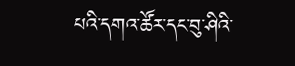པའི་དགའ་ཚོར་དང་བུ་ཤིའི་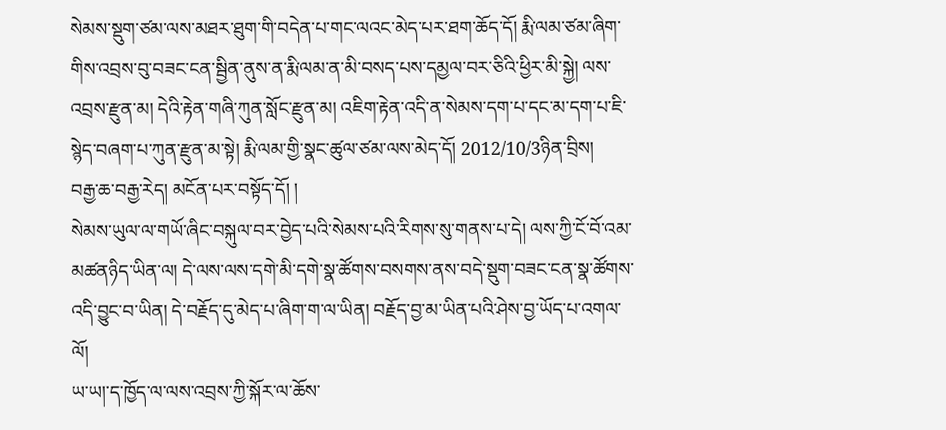སེམས་སྡུག་ཙམ་ལས་མཐར་ཐུག་གི་བདེན་པ་གང་ལའང་མེད་པར་ཐག་ཆོད་དོ། རྨི་ལམ་ཙམ་ཞིག་གིས་འབྲས་བུ་བཟང་ངན་སྦྱིན་ནུས་ན་རྨི་ལམ་ན་མི་བསད་པས་དམྱལ་བར་ཅིའི་ཕྱིར་མི་སྐྱེ། ལས་འབྲས་རྫུན་མ། དེའི་རྟེན་གཞི་ཀུན་སློང་རྫུན་མ། འཇིག་རྟེན་འདི་ན་སེམས་དག་པ་དང་མ་དག་པ་ཇི་སྙེད་བཞག་པ་ཀུན་རྫུན་མ་སྟེ། རྨི་ལམ་གྱི་སྣང་ཚུལ་ཙམ་ལས་མེད་དོ། 2012/10/3ཉིན་བྲིས།
བརྒྱ་ཆ་བརྒྱ་རེད། མངོན་པར་བསྟོད་དོ། །
སེམས་ཡུལ་ལ་གཡོ་ཞིང་བསྐུལ་བར་བྱེད་པའི་སེམས་པའི་རིགས་སུ་གནས་པ་དེ། ལས་ཀྱི་ངོ་བོ་འམ་མཚནཉིད་ཡིན་ལ། དེ་ལས་ལས་དགེ་མི་དགེ་སྣ་ཚོགས་བསགས་ནས་བདེ་སྡུག་བཟང་ངན་སྣ་ཚོགས་འདི་བྱུང་བ་ཡིན། དེ་བརྗོད་དུ་མེད་པ་ཞིག་ག་ལ་ཡིན། བརྗོད་བྱ་མ་ཡིན་པའི་ཤེས་བྱ་ཡོད་པ་འགལ་ལོ།
ཡ་ཡ།་ད་ཁྱོད་ལ་ལས་འབྲས་ཀྱི་སྐོར་ལ་ཆོས་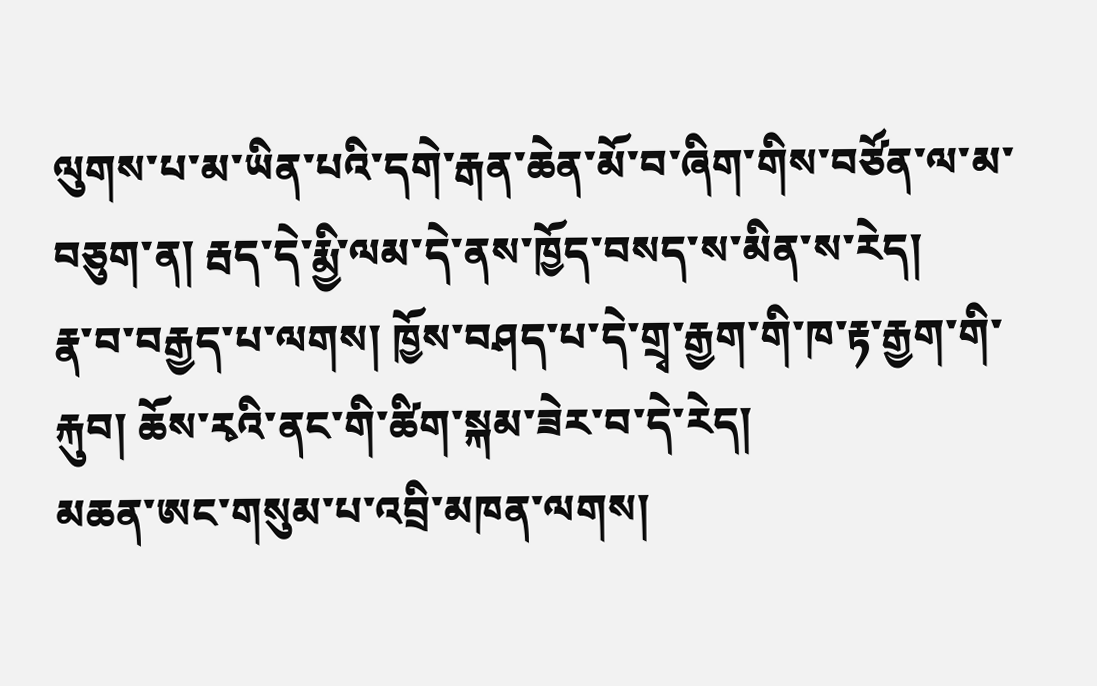ལུགས་པ་མ་ཡིན་པའི་དགེ་རྒན་ཆེན་མོ་བ་ཞིག་གིས་བཙོན་ལ་མ་བཅུག་ན། རྦད་དེ་རྨྱི་ལམ་དེ་ནས་ཁྱོད་བསད་ས་མིན་ས་རེད།
རྣ་བ་བརྒྱད་པ་ལགས། ཁྱོས་བཤད་པ་དེ་གྲྭ་རྒྱག་གི་ཁ་རྟ་རྒྱག་གི་རྐུབ། ཆོས་རྭའི་ནང་གི་ཚིག་སྐམ་ཟེར་བ་དེ་རེད།
མཆན་ཨང་གསུམ་པ་འབྲི་མཁན་ལགས།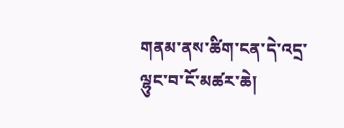གནམ་ནས་ཚིག་ངན་དེ་འདྲ་ལྷུང་བ་ངོ་མཚར་ཆེ།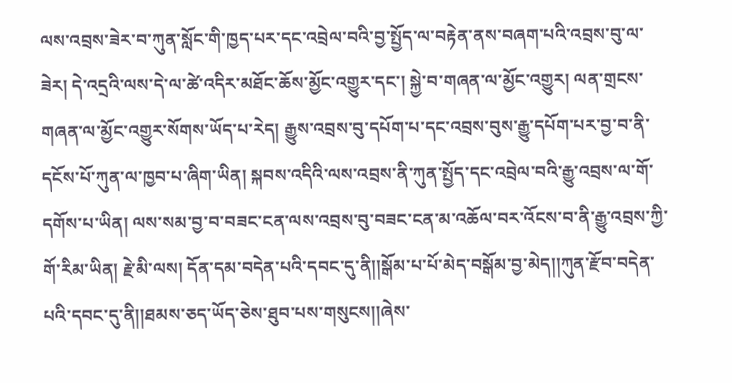ལས་འབྲས་ཟེར་བ་ཀུན་སློང་གི་ཁྱད་པར་དང་འབྲེལ་བའི་བྱ་སྤྱོད་ལ་བརྟེན་ནས་བཞག་པའི་འབྲས་བུ་ལ་ཟེར། དེ་འདྲའི་ལས་དེ་ལ་ཚེ་འདིར་མཐོང་ཆོས་མྱོང་འགྱུར་དང་། སྐྱེ་བ་གཞན་ལ་མྱོང་འགྱུར། ལན་གྲངས་གཞན་ལ་མྱོང་འགྱུར་སོགས་ཡོད་པ་རེད། རྒྱུས་འབྲས་བུ་དཔོག་པ་དང་འབྲས་བུས་རྒྱུ་དཔོག་པར་བྱ་བ་ནི་དངོས་པོ་ཀུན་ལ་ཁྱབ་པ་ཞིག་ཡིན། སྐབས་འདིའི་ལས་འབྲས་ནི་ཀུན་སྤྱོད་དང་འབྲེལ་བའི་རྒྱུ་འབྲས་ལ་གོ་དགོས་པ་ཡིན། ལས་སམ་བྱ་བ་བཟང་ངན་ལས་འབྲས་བུ་བཟང་ངན་མ་འཆོལ་བར་འོངས་བ་ནི་རྒྱུ་འབྲས་ཀྱི་གོ་རིམ་ཡིན། རྗེ་མི་ལས། དོན་དམ་བདེན་པའི་དབང་དུ་ནི།།སྒོམ་པ་པོ་མེད་བསྒོམ་བྱ་མེད།།ཀུན་རྫོབ་བདེན་པའི་དབང་དུ་ནི།།ཐམས་ཅད་ཡོད་ཅེས་ཐུབ་པས་གསུངས།།ཞེས་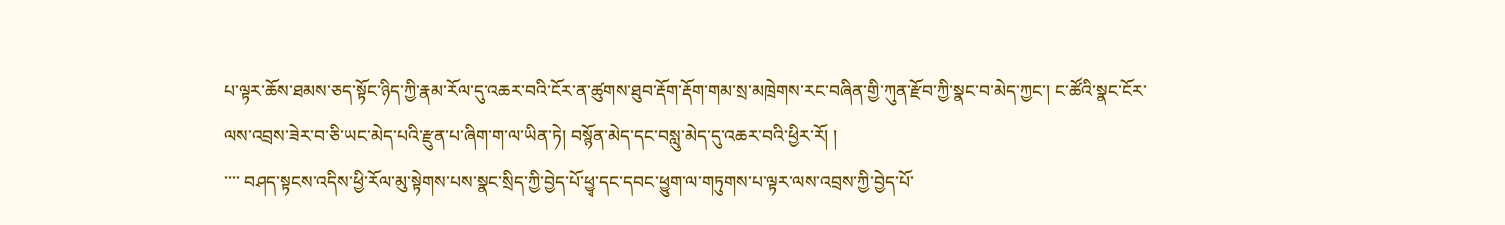པ་ལྟར་ཆོས་ཐམས་ཅད་སྟོང་ཉིད་ཀྱི་རྣམ་རོལ་དུ་འཆར་བའི་ངོར་ན་ཚུགས་ཐུབ་རྡོག་རྡོག་གམ་སྲ་མཁྲེགས་རང་བཞིན་གྱི་ཀུན་རྫོབ་ཀྱི་སྣང་བ་མེད་ཀྱང་། ང་ཚོའི་སྣང་ངོར་ལས་འབྲས་ཟེར་བ་ཅི་ཡང་མེད་པའི་རྫུན་པ་ཞིག་ག་ལ་ཡིན་ཏེ། བསྙོན་མེད་དང་བསླུ་མེད་དུ་འཆར་བའི་ཕྱིར་རོ། །
་་་་ བཤད་སྟངས་འདིས་ཕྱི་རོལ་མུ་སྟེགས་པས་སྣང་སྲིད་ཀྱི་བྱེད་པོ་ཕྱྭ་དང་དབང་ཕྱུག་ལ་གཏུགས་པ་ལྟར་ལས་འབྲས་ཀྱི་བྱེད་པོ་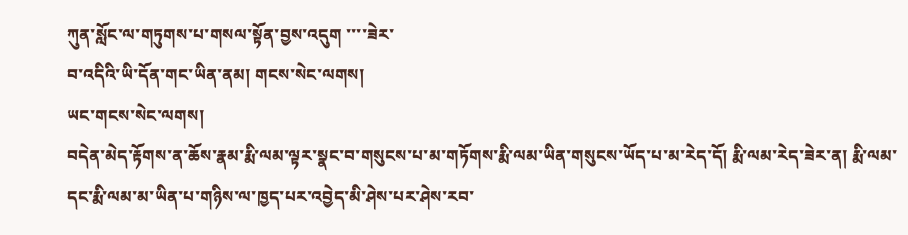ཀུན་སློང་ལ་གཏུགས་པ་གསལ་སྟོན་བྱས་འདུག ་་་་ཟེར་
བ་འདིའི་ཡི་དོན་གང་ཡིན་ནམ། གངས་སེང་ལགས།
ཡང་གངས་སེང་ལགས།
བདེན་མེད་རྟོགས་ན་ཆོས་རྣམ་རྨི་ལམ་ལྟར་སྣང་བ་གསུངས་པ་མ་གཏོགས་རྨི་ལམ་ཡིན་གསུངས་ཡོད་པ་མ་རེད་དོ། རྨི་ལམ་རེད་ཟེར་ན། རྨི་ལམ་དང་རྨི་ལམ་མ་ཡིན་པ་གཉིས་ལ་ཁྱད་པར་འབྱེད་མི་ཤེས་པར་ཤེས་རབ་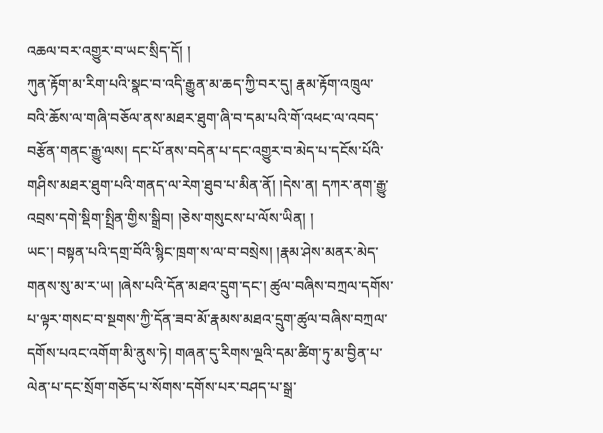འཆལ་བར་འགྱུར་བ་ཡང་སྲིད་དོ། །
ཀུན་རྟོག་མ་རིག་པའི་སྣང་བ་འདི་རྒྱུན་མ་ཆད་ཀྱི་བར་དུ། རྣམ་རྟོག་འཁྲུལ་བའི་ཆོས་ལ་གཞི་བཅོལ་ནས་མཐར་ཐུག་ཞི་བ་དམ་པའི་གོ་འཕང་ལ་འབད་བརྩོན་གནང་རྒྱུ་ལས། དང་པོ་ནས་བདེན་པ་དང་འགྱུར་བ་མེད་པ་དངོས་པོའི་གཤིས་མཐར་ཐུག་པའི་གནད་ལ་རེག་ཐུབ་པ་མིན་ནོ། །དེས་ན། དཀར་ནག་རྒྱུ་འབྲས་དགེ་སྡིག་སྤྲིན་གྱིས་སྒྲིབ། །ཅེས་གསུངས་པ་ལོས་ཡིན། །
ཡང་། བསྟན་པའི་དགྲ་བོའི་སྙིང་ཁྲག་ས་ལ་བ་བསྲེས། །རྣམ་ཤེས་མནར་མེད་གནས་སུ་མ་ར་ཡ། །ཞེས་པའི་དོན་མཐའ་དྲུག་དང་། ཚུལ་བཞིས་བཀྲལ་དགོས་པ་ལྟར་གསང་བ་སྔགས་ཀྱི་དོན་ཟབ་མོ་རྣམས་མཐའ་དྲུག་ཚུལ་བཞིས་བཀྲལ་དགོས་པའང་འགོག་མི་ནུས་ཏེ། གཞན་དུ་རིགས་ལྔའི་དམ་ཚིག་ཏུ་མ་བྱིན་པ་ལེན་པ་དང་སྲོག་གཅོད་པ་སོགས་དགོས་པར་བཤད་པ་སྒྲ་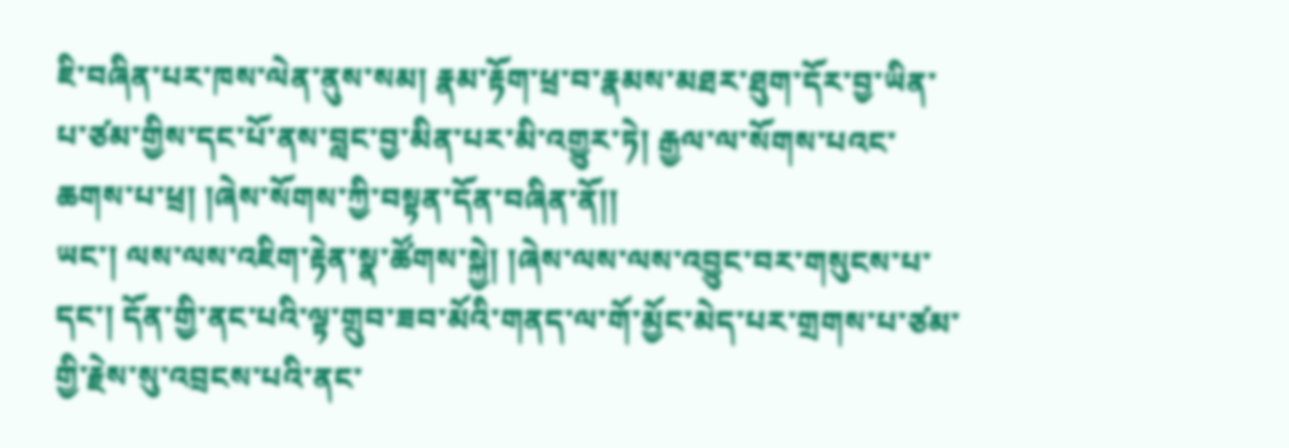ཇི་བཞིན་པར་ཁས་ལེན་ནུས་སམ། རྣམ་རྟོག་ཕྲ་བ་རྣམས་མཐར་ཐུག་དོར་བྱ་ཡིན་པ་ཙམ་གྱིས་དང་པོ་ནས་བླང་བྱ་མིན་པར་མི་འགྱུར་ཏེ། རྒྱལ་ལ་སོགས་པའང་ཆགས་པ་ཕྲ། །ཞེས་སོགས་ཀྱི་བསྟན་དོན་བཞིན་ནོ།།
ཡང་། ལས་ལས་འཇིག་རྟེན་སྣ་ཚོགས་སྐྱེ། །ཞེས་ལས་ལས་འབྱུང་བར་གསུངས་པ་དང་། དོན་གྱི་ནང་པའི་ལྟ་གྲུབ་ཟབ་མོའི་གནད་ལ་གོ་མྱོང་མེད་པར་གྲགས་པ་ཙམ་གྱི་རྗེས་སུ་འབྲངས་པའི་ནང་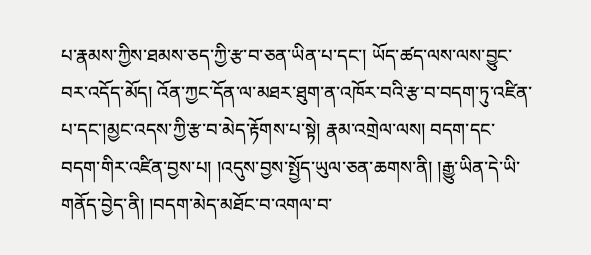པ་རྣམས་ཀྱིས་ཐམས་ཅད་ཀྱི་རྩ་བ་ཅན་ཡིན་པ་དང་། ཡོད་ཚད་ལས་ལས་བྱུང་བར་འདོད་མོད། འོན་ཀྱང་དོན་ལ་མཐར་ཐུག་ན་འཁོར་བའི་རྩ་བ་བདག་ཏུ་འཛིན་པ་དང་།མྱང་འདས་ཀྱི་རྩ་བ་མེད་རྟོགས་པ་སྟེ། རྣམ་འགྲེལ་ལས། བདག་དང་བདག་གིར་འཛིན་བྱས་པ། །འདུས་བྱས་སྤྱོད་ཡུལ་ཅན་ཆགས་ནི། །རྒྱུ་ཡིན་དེ་ཡི་གནོད་བྱེད་ནི། །བདག་མེད་མཐོང་བ་འགལ་བ་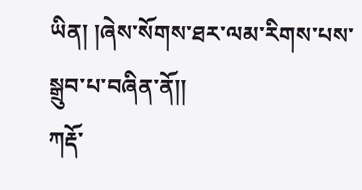ཡིན། །ཞེས་སོགས་ཐར་ལམ་རིགས་པས་སྒྲུབ་པ་བཞིན་ནོ།།
ཀརྡོ་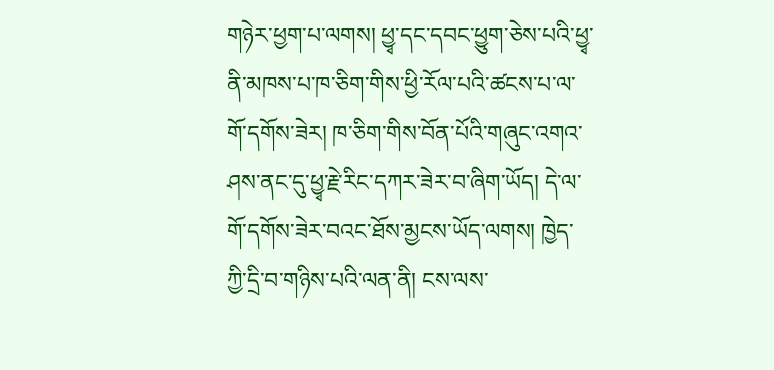གཉེར་ཕྱག་པ་ལགས། ཕྱྭ་དང་དབང་ཕྱུག་ཅེས་པའི་ཕྱྭ་ནི་མཁས་པ་ཁ་ཅིག་གིས་ཕྱི་རོལ་པའི་ཚངས་པ་ལ་གོ་དགོས་ཟེར། ཁ་ཅིག་གིས་བོན་པོའི་གཞུང་འགའ་ཤས་ནང་དུ་ཕྱྭ་རྗེ་རིང་དཀར་ཟེར་བ་ཞིག་ཡོད། དེ་ལ་གོ་དགོས་ཟེར་བའང་ཐོས་མྱངས་ཡོད་ལགས། ཁྱེད་ཀྱི་དྲི་བ་གཉིས་པའི་ལན་ནི། ངས་ལས་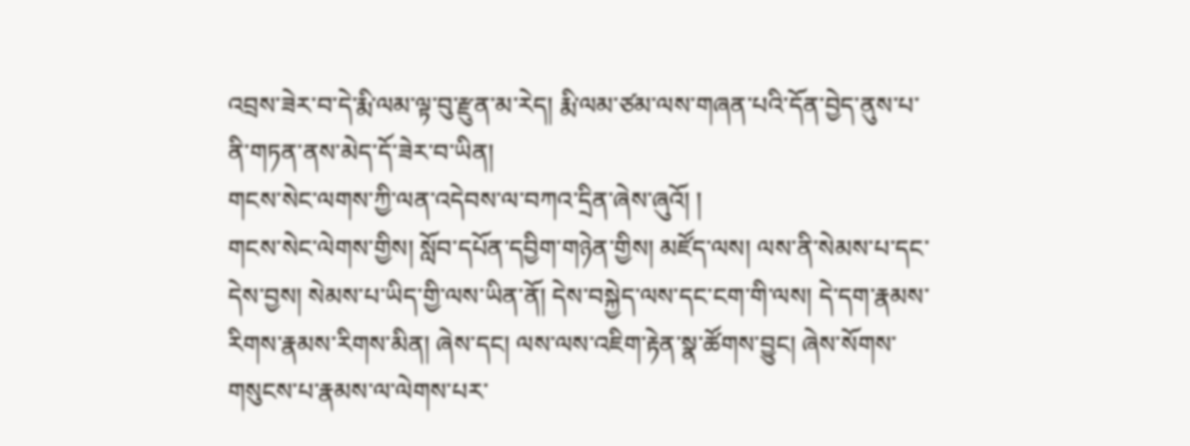འབྲས་ཟེར་བ་དེ་རྨི་ལམ་ལྟ་བུ་རྫུན་མ་རེད། རྨི་ལམ་ཙམ་ལས་གཞན་པའི་དོན་བྱེད་ནུས་པ་ནི་གཏན་ནས་མེད་དོ་ཟེར་བ་ཡིན།
གངས་སེང་ལགས་ཀྱི་ལན་འདེབས་ལ་བཀའ་དྲིན་ཞེས་ཞུའོ། །
གངས་སེང་ལེགས་གྱིས། སློབ་དཔོན་དབྱིག་གཉེན་གྱིས། མཛོད་ལས། ལས་ནི་སེམས་པ་དང་དེས་བྱས། སེམས་པ་ཡིད་གྱི་ལས་ཡིན་ནོ། དེས་བསྐྱེད་ལས་དང་ངག་གི་ལས། དེ་དག་རྣམས་རིགས་རྣམས་རིགས་མིན། ཞེས་དང། ལས་ལས་འཇིག་རྟེན་སྣ་ཚོགས་བྱུང། ཞེས་སོགས་གསུངས་པ་རྣམས་ལ་ལེགས་པར་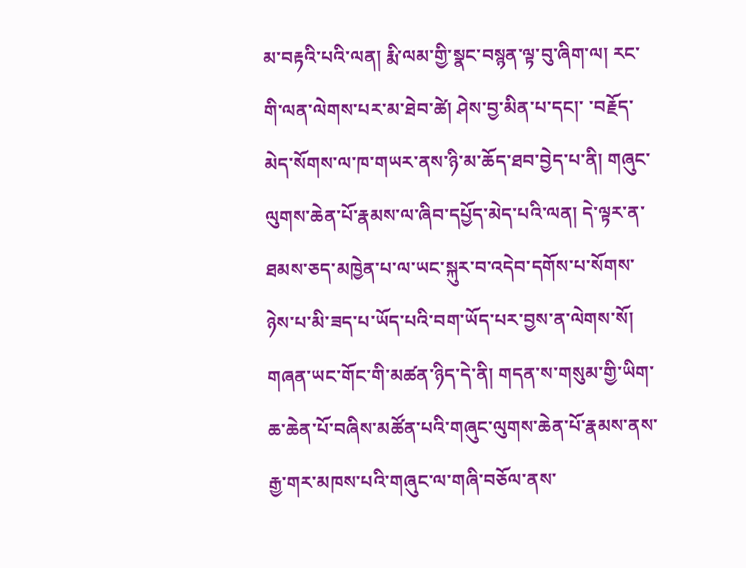མ་བརྟའི་པའི་ལན། རྨི་ལམ་གྱི་སྣང་བསྙན་ལྟ་བུ་ཞིག་ལ། རང་གི་ལན་ལེགས་པར་མ་ཐེབ་ཚེ། ཤེས་བྱ་མིན་པ་དང།་ ་བརྗོད་མེད་སོགས་ལ་ཁ་གཡར་ནས་ཉི་མ་ཆོད་ཐབ་བྱེད་པ་ནི། གཞུང་ལུགས་ཆེན་པོ་རྣམས་ལ་ཞིབ་དཔྱོད་མེད་པའི་ལན། དེ་ལྟར་ན་ཐམས་ཅད་མཁྱེན་པ་ལ་ཡང་སྐུར་བ་འདེབ་དགོས་པ་སོགས་ཉེས་པ་མི་ཟད་པ་ཡོད་པའི་བག་ཡོད་པར་བྱས་ན་ལེགས་སོ། གཞན་ཡང་གོང་གི་མཚན་ཉིད་དེ་ནི། གདན་ས་གསུམ་གྱི་ཡིག་ཆ་ཆེན་པོ་བཞིས་མཚོན་པའི་གཞུང་ལུགས་ཆེན་པོ་རྣམས་ནས་རྒྱ་གར་མཁས་པའི་གཞུང་ལ་གཞི་བཅོལ་ནས་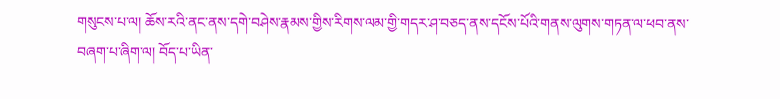གསུངས་པ་ལ། ཆོས་རའི་ནང་ནས་དགེ་བཤེས་རྣམས་གྱིས་རིགས་ལམ་གྱི་གདར་ཤ་བཅད་ནས་དངོས་པོའི་གནས་ལུགས་གཏན་ལ་ཕབ་ནས་བཞག་པ་ཞིག་ལ། བོད་པ་ཡིན་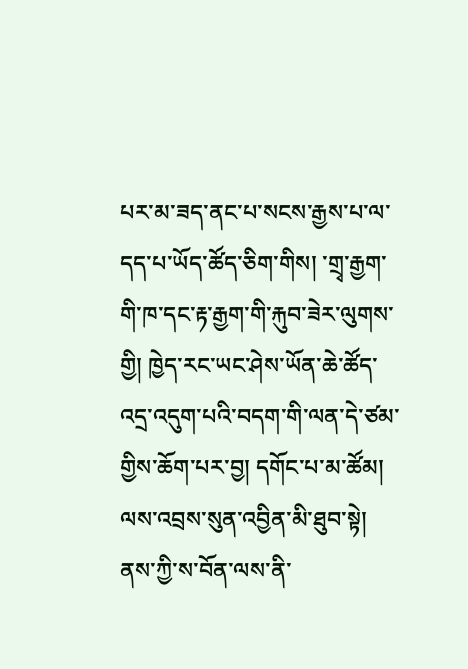པར་མ་ཟད་ནང་པ་སངས་རྒྱས་པ་ལ་དད་པ་ཡོད་ཚོད་ཅིག་གིས། ་གྲྭ་རྒྱག་གི་ཁ་དང་རྟ་རྒྱག་གི་རྐུབ་ཟེར་ལུགས་གྱི། ཁྱེད་རང་ཡང་ཤེས་ཡོན་ཆེ་ཚོད་འདྲ་འདུག་པའི་བདག་གི་ལན་དེ་ཙམ་གྱིས་ཆོག་པར་བྱ། དགོང་པ་མ་ཚོམ།
ལས་འབྲས་སུན་འབྱིན་མི་ཐུབ་སྟེ།
ནས་ཀྱི་ས་བོན་ལས་ནི་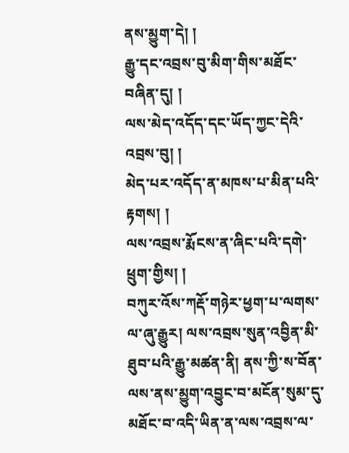ནས་མྱུག་དེ། །
རྒྱུ་དང་འབྲས་བུ་མིག་གིས་མཐོང་བཞིན་དུ། །
ལས་མེད་འདོད་དང་ཡོད་ཀྱང་དེའི་འབྲས་བུ། །
མེད་པར་འདོད་ན་མཁས་པ་མིན་པའི་རྟགས། །
ལས་འབྲས་རྨོངས་ན་ཞིང་པའི་དགེ་ཕྲུག་གྱིས། །
བཀུར་འོས་ཀརྡོ་གཉེར་ཕྱག་པ་ལགས་ལ་ཞུ་རྒྱུར། ལས་འབྲས་སུན་འབྱིན་མི་ཐུབ་པའི་རྒྱུ་མཚན་ནི། ནས་ཀྱི་ས་བོན་ལས་ནས་མྱུག་འབྱུང་བ་མངོན་སུམ་དུ་མཐོང་བ་འདི་ཡིན་ན་ལས་འབྲས་ལ་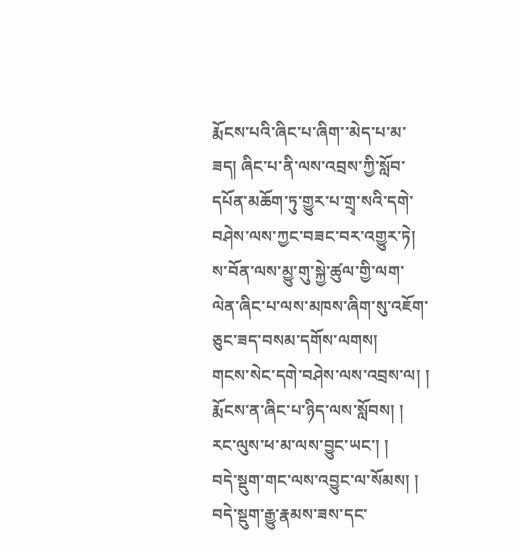རྨོངས་པའི་ཞིང་པ་ཞིག་་མེད་པ་མ་ཟད། ཞིང་པ་ནི་ལས་འབྲས་ཀྱི་སློབ་དཔོན་མཆོག་ཏུ་གྱུར་པ་གྲྭ་སའི་དགེ་བཤེས་ལས་ཀྱང་བཟང་བར་འགྱུར་ཏེ། ས་བོན་ལས་མྱུ་གུ་སྐྱེ་ཚུལ་གྱི་ལག་ལེན་ཞིང་པ་ལས་མཁས་ཞིག་སུ་འཇོག་ཅུང་ཟད་བསམ་དགོས་ལགས།
གངས་སེང་དགེ་བཤེས་ལས་འབྲས་ལ། །
རྨོངས་ན་ཞིང་པ་ཉིད་ལས་སློབས། །
རང་ལུས་ཕ་མ་ལས་བྱུང་ཡང་། །
བདེ་སྡུག་གང་ལས་འབྱུང་ལ་སོམས། །
བདེ་སྡུག་རྒྱུ་རྣམས་ཟས་དང་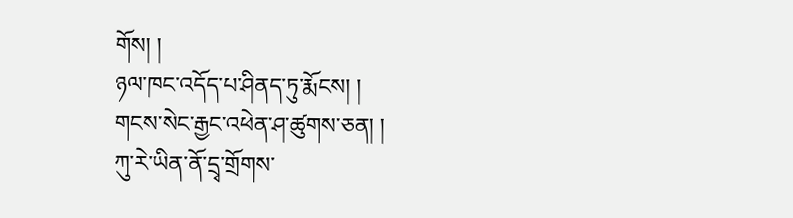གོས། །
ཉལ་ཁང་འདོད་པ་ཤིནད་ཏུ་རྨོངས། །
གངས་སེང་རྒྱང་འཕེན་ཤ་ཚུགས་ཅན། །
ཀུ་རེ་ཡིན་ནོ་དྲྭ་གྲོགས་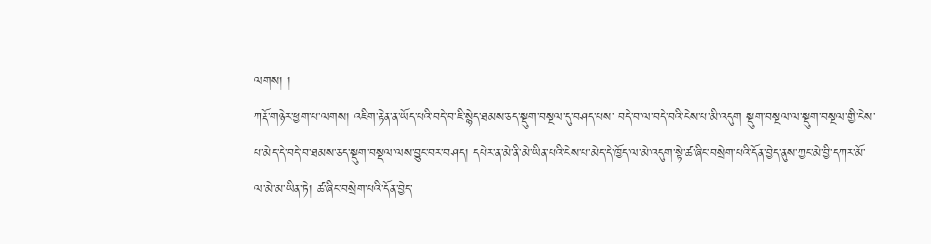ལགས། །
ཀརྡོ་གཉེར་ཕྱག་པ་ལགས། འཇིག་རྟེན་ན་ཡོད་པའི་བདེ་བ་ཇི་སྙེད་ཐམས་ཅད་སྡུག་བསྔལ་དུ་བཤད་པས་ བདེ་བ་ལ་བདེ་བའི་ངེས་པ་མི་འདུག སྡུག་བསྔལ་ལ་སྡུག་བསྔལ་གྱི་ངེས་པ་མེད་དེ་བདེ་བ་ཐམས་ཅད་སྡུག་བསྡལ་ལས་བྱུང་བར་བཤད། དཔེར་ན་མེ་ནི་མེ་ཡིན་པའི་ངེས་པ་མེད་དེ་ཁྱོད་ལ་མེ་འདུག་སྟེ་ཚ་ཞིང་བསྲེག་པའི་དོན་བྱེད་ནུས་ཀྱང་མེ་བྱི་དཀར་མོ་ལ་མེ་མ་ཡིན་ཏེ། ཚ་ཞིང་བསྲེག་པའི་དོན་བྱེད་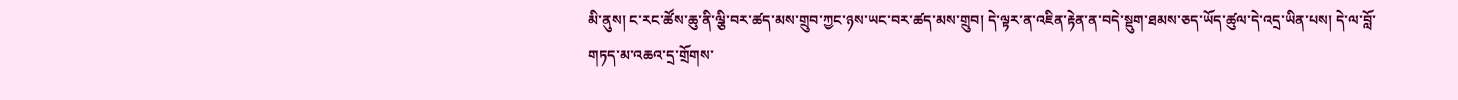མི་ནུས། ང་རང་ཚོས་ཆུ་ནི་ལྕི་བར་ཚད་མས་གྲུབ་ཀྱང་ཉས་ཡང་བར་ཚད་མས་གྲུབ། དེ་ལྟར་ན་འཇིན་རྟེན་ན་བདེ་སྡུག་ཐམས་ཅད་ཡོད་ཚུལ་དེ་འདྲ་ཡིན་པས། དེ་ལ་བློ་གཏད་མ་འཆའ་དྲ་གྲོགས་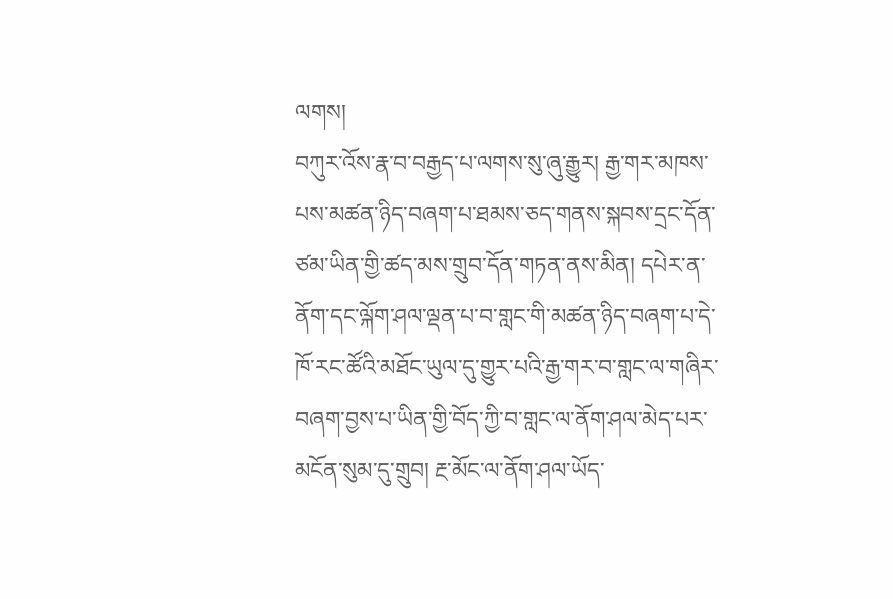ལགས།
བཀུར་འོས་རྣ་བ་བརྒྱད་པ་ལགས་སུ་ཞུ་རྒྱུར། རྒྱ་གར་མཁས་པས་མཚན་ཉིད་བཞག་པ་ཐམས་ཅད་གནས་སྐབས་དྲང་དོན་ཙམ་ཡིན་གྱི་ཚད་མས་གྲུབ་དོན་གཏན་ནས་མིན། དཔེར་ན་ནོག་དང་ལྐོག་ཤལ་ལྡན་པ་བ་གླང་གི་མཚན་ཉིད་བཞག་པ་དེ་ཁོ་རང་ཚོའི་མཐོང་ཡུལ་དུ་གྱུར་པའི་རྒྱ་གར་བ་གླང་ལ་གཞིར་བཞག་བྱས་པ་ཡིན་གྱི་བོད་ཀྱི་བ་གླང་ལ་ནོག་ཤལ་མེད་པར་མངོན་སུམ་དུ་གྲུབ། རྔ་མོང་ལ་ནོག་ཤལ་ཡོད་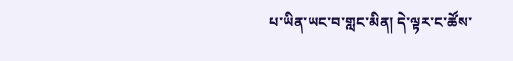པ་ཡིན་ཡང་བ་གླང་མིན། དེ་ལྟར་ང་ཚོས་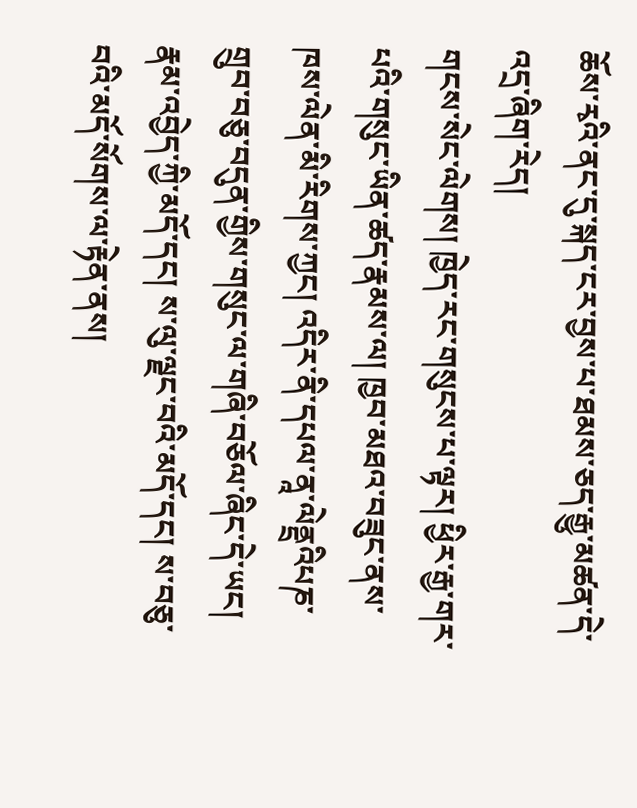ཆོས་རྭའི་ནང་དུ་སྐད་ངར་བྱས་པ་ཐམས་ཅད་རྒྱུ་མཚན་དེ་འདྲ་ཞིག་རེད།
གངས་སེང་ལེགས། ཁྱེད་རང་གསུངས་པ་ལྟར། ཕྱིར་རྒྱ་གར་པའི་གསུང་ཡིན་ཚད་རྣམས་ལ། ཁྱབ་མཐའ་བཟུང་ནས་ཁས་ལེན་མི་རིགས་ཀྱང། འདིར་ནི་དཔལ་ནཱ་ལེནྡྲའིཔཎ་གྲུབ་བཅུ་བདུན་གྱིས་གསུང་ལ་གཞི་བཅོལ་ཞིང་དེ་ཡང། རྣམ་འབྱེད་ཀྱི་མདོ་དང། ས་ལུ་ལྗང་བའི་མདོ་དང། ས་བཅུ་བའི་མདོ་སོགས་ལ་རྟེན་ནས།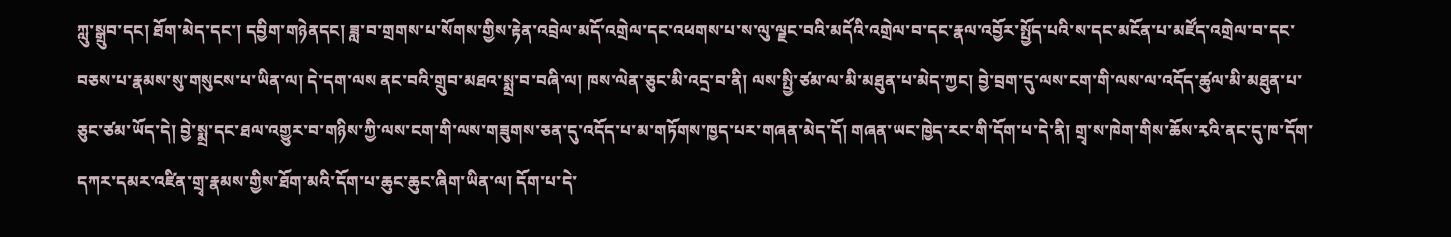ཀླུ་སྒྲུབ་དང། ཐོག་མེད་དང་། དབྱིག་གཉེནདང། ཟླ་བ་གྲགས་པ་སོགས་གྱིས་རྟེན་འབྲེལ་མདོ་འགྲེལ་དང་འཕགས་པ་ས་ལུ་ལྗང་བའི་མདོའི་འགྲེལ་བ་དང་རྣལ་འབྱོར་སྤྱོད་པའི་ས་དང་མངོན་པ་མཛོད་འགྲེལ་བ་དང་བཅས་པ་རྣམས་སུ་གསུངས་པ་ཡིན་ལ། དེ་དག་ལས ནང་བའི་གྲུབ་མཐའ་སྨྲ་བ་བཞི་ལ། ཁས་ལེན་ཅུང་མི་འདྲ་བ་ནི། ལས་སྤྱི་ཙམ་ལ་མི་མཐུན་པ་མེད་ཀྱང། བྱེ་བྲག་དུ་ལས་ངག་གི་ལས་ལ་འདོད་ཚུལ་མི་མཐུན་པ་ཅུང་ཙམ་ཡོད་དེ། བྱེ་སྨྲ་དང་ཐལ་འགྱུར་བ་གཉིས་ཀྱི་ལས་ངག་གི་ལས་གཟུགས་ཅན་དུ་འདོད་པ་མ་གཏོགས་ཁྱད་པར་གཞན་མེད་དོ། གཞན་ཡང་ཁྱེད་རང་གི་དོག་པ་དེ་ནི། གྲྭ་ས་ཁེག་གིས་ཆོས་རྭའི་ནང་དུ་ཁ་དོག་དཀར་དམར་འཛིན་གྲྭ་རྣམས་གྱིས་ཐོག་མའི་དོག་པ་ཆུང་ཆུང་ཞིག་ཡིན་ལ། དོག་པ་དེ་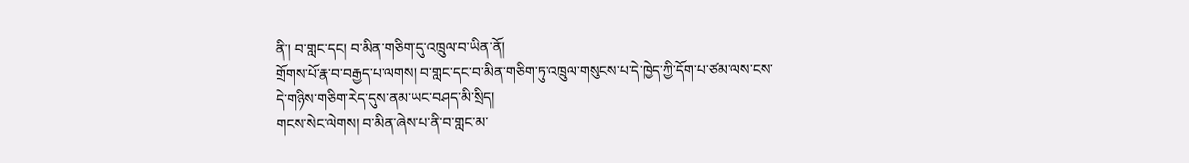ནི་། བ་གླང་དང། བ་མིན་གཅིག་དུ་འཁྲུལ་བ་ཡིན་ནོ།
གྲོགས་པོ་རྣ་བ་བརྒྱད་པ་ལགས། བ་གླང་དང་བ་མིན་གཅིག་ཏུ་འཁྲུལ་གསུངས་པ་དེ་ཁྱེད་ཀྱི་དོག་པ་ཙམ་ལས་ངས་དེ་གཉིས་གཅིག་རེད་དུས་ནམ་ཡང་བཤད་མི་སྲིད།
གངས་སེང་ལེགས། བ་མིན་ཞེས་པ་ནི་བ་གླང་མ་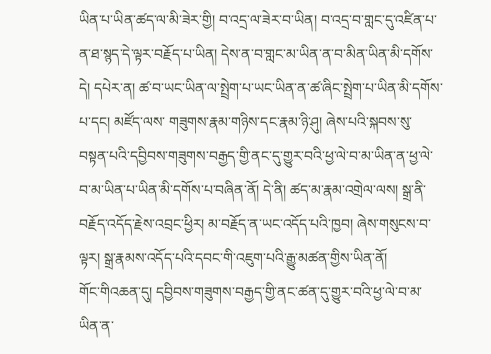ཡིན་པ་ཡིན་ཚད་ལ་མི་ཟེར་གྱི། བ་འདྲ་ལ་ཟེར་བ་ཡིན། བ་འདྲ་བ་གླང་དུ་འཛིན་པ་ན་ཐ་སྙད་དེ་ལྟར་བརྗོད་པ་ཡིན། དེས་ན་བ་གླང་མ་ཡིན་ན་བ་མིན་ཡིན་མི་དགོས་དེ། དཔེར་ན། ཚ་བ་ཡང་ཡིན་ལ་སྤྲེག་པ་ཡང་ཡིན་ན་ཚ་ཞིང་སྤྲེག་པ་ཡིན་མི་དགོས་པ་དང། མཛོད་ལས་ གཟུགས་རྣམ་གཉིས་དང་རྣམ་ཉི་ཤུ། ཞེས་པའི་སྐབས་སུ་བསྟན་པའི་དབྱིབས་གཟུགས་བརྒྱད་གྱི་ནང་དུ་གྱུར་བའི་ཕྱ་ལེ་བ་མ་ཡིན་ན་ཕྱ་ལེ་བ་མ་ཡིན་པ་ཡིན་མི་དགོས་པ་བཞིན་ནོ། དེ་ནི། ཚད་མ་རྣམ་འགྲེལ་ལས། སྒྲ་ནི་བརྗོད་འདོད་རྗེས་འབྲང་ཕྱིར། མ་བརྗོད་ན་ཡང་འདོད་པའི་ཁྱབ། ཞེས་གསུངས་བ་ལྟར། སྒྲ་རྣམས་འདོད་པའི་དབང་གི་འཇུག་པའི་རྒྱུ་མཚན་གྱིས་ཡིན་ནོ།
གོང་གིའཆན་དུ། དབྱིབས་གཟུགས་བརྒྱད་གྱི་ནང་ཚན་དུ་གྱུར་བའི་ཕྱ་ལེ་བ་མ་ཡིན་ན་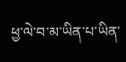ཕྱ་ལེ་བ་མ་ཡིན་པ་ཡིན་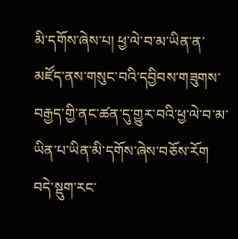མི་དགོས་ཞེས་པ། ཕྱ་ལེ་བ་མ་ཡིན་ན་མཛོད་ནས་གསུང་བའི་དབྱིབས་གཟུགས་བརྒྱད་གྱི་ནང་ཚན་དུ་གྱུར་བའི་ཕྱ་ལེ་བ་མ་ཡིན་པ་ཡིན་མི་དགོས་ཞེས་བཅོས་རོག
བདེ་སྡུག་རང་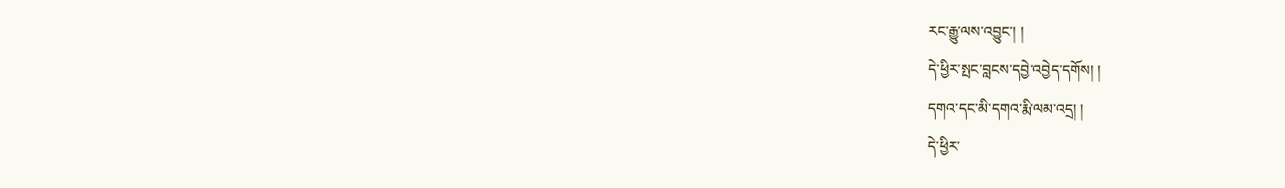རང་རྒྱུ་ལས་འབྱུང་། །
དེ་ཕྱིར་སྤང་བླངས་དབྱེ་འབྱེད་དགོས། །
དགའ་དང་མི་དགའ་རྨི་ལམ་འདྲ། །
དེ་ཕྱིར་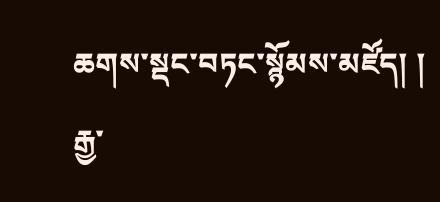ཆགས་སྡང་བཏང་སྙོམས་མཛོད། །
རྒྱ་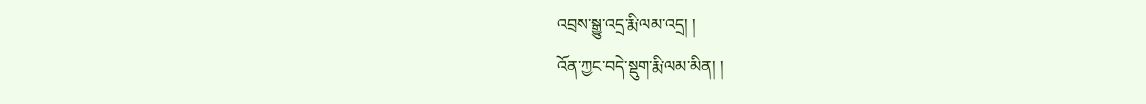འབྲས་སྒྱུ་འདྲ་རྨི་ལམ་འདྲ། །
འོན་ཀྱང་བདེ་སྡུག་རྨི་ལམ་མིན། །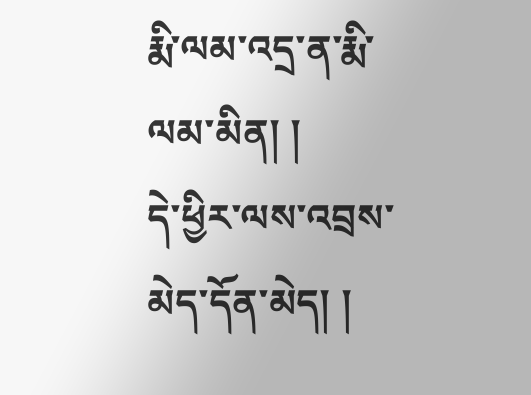རྨི་ལམ་འདྲ་ན་རྨི་ལམ་མིན། །
དེ་ཕྱིར་ལས་འབྲས་མེད་དོན་མེད། །